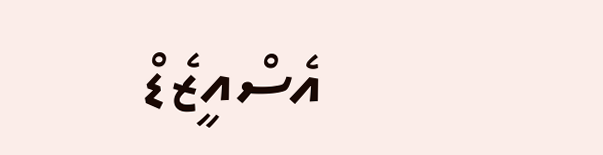އެސްއީޒެޑް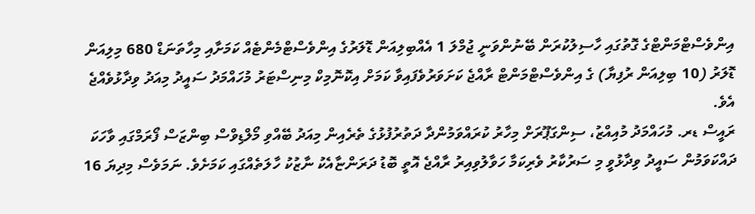އިންވެސްޓްމަންޓްގެ ގޮތުގައި ހާސިލުކުރަން ބޭނުންވަނީ ޖުމްލަ 1 އެއްބިލިއަން ޑޮލަރުގެ އިންވެސްޓްމެންޓެއް ކަމަށާއި މިހާތަނަޑް 680 މިލިއަން ޑޮލަރު (10 ބިލިއަން ރުފިޔާ) ގެ އިންވެސްޓްމަންޓް ރާއްޖެ ކަށަވަރުވެފައިވާ ކަމަށް އިކޮނޮމިކް މިނިސްޓަރު މުހައްމަދު ސައީދު މިއަދު ވިދާޅުވެއްޖެ އެވެ.
ރައީސް ޑރ. މުހައްމަދު މުއިއްޒު، ސިންގަޕޫރަށް މިހާރު ކުރައްވަމުންދާ ދަތުރުފުޅުގެ ތެރެއިން މިއަދު ބޭއްވި މޯލްޑިވްސް ބިންޒަސް ފޯރަމްގައި ވާހަކަ ދައްކަވަމުން ސައީދު ވިދާޅުވީ މި ސަރުކާރު ވެރިކަމާ ހަވާލުވިއިރު ރާއްޖެ އޮތީ ބޮޑު ދަރަންޏާއެކު ނާޒުކު ހާލަތެއްގައި ކަމަށެވެ. ނަމަވެސް މިދިޔަ 16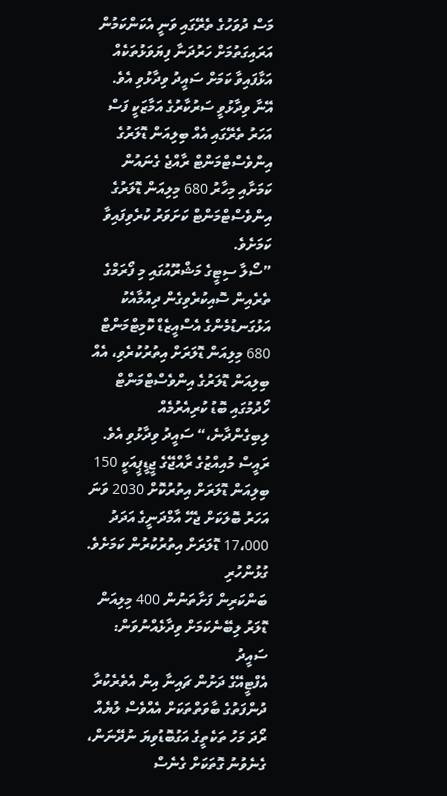މަސް ދުވަހުގެ ތެރޭގައި ވަނީ އެކަންކަމުން އަރައިގަތުމަށް ހަރުދަނާ ފިޔަވަޅުތަކެއް އަޅާފައިވާ ކަމަށް ސައީދު ވިދާޅުވި އެވެ.
އޭނާ ވިދާޅުވީ ސަރުކާރުގެ އަމާޒަކީ ފަސް އަހަރު ތެރޭގައި އެއް ބިލިއަން ޑޮލަރުގެ އިންވެސްޓްމަންޓް ރާއްޖެ ގެނައުން ކަމަށާއި މިހާރު 680 މިލިއަން ޑޮލަރުގެ އިންވެސްޓްމަންޓް ކަށަވަރު ކުރެވިފައިވާ ކަމަށެވެ.
”ސޯލާ ސިޓީގެ މަޝްރޫއުގައި މި ފޯރަމްގެ ތެރެއިން ސޮއިކުރެވިގެން ދިއުމާއެކު އަޅުގަނޑުމެންގެ އެސްއީޒެޑް ކޮމިޓްމަންޓް 680 މިލިއަން ޑޮލަރަށް އިތުރުކުރެވި، އެއް ބިލިއަން ޑޮލަރުގެ އިންވެސްޓްމަންޓް ހޯދުމުގައި ބޮޑު ކުރިއެރުމެއް ލިބިގެންދާނެ،“ ސައީދު ވިދާޅުވި އެވެ.
ރައީސް މުއިއްޒުގެ ރާއްޖޭގެ ޖީޑީޕީއަކީ 150 ބިލިއަން ޑޮލަރަށް އިތުރުކޮށް 2030 ވަނަ އަހަރު ބޮލަކަށް ޖެހޭ އާމްދަނީގެ އަދަދު 17،000 ޑޮލަރަށް އިތުރުކުރުން ކަމަށެވެ.
ގުޅުންހުރި
ބަންކަރިން ފަށާތަނުން 400 މިލިއަން ޑޮލަރު ލިބޭނެކަމަށް ވިދާޅެއްނުވަން: ސައީދު
އެފްޓީއޭގެ ދަށުން ޗައިނާ އިން އެތެރެކުރާ ދުންފަތުގެ ބާވަތްތަކަށް އެއްވެސް ލުޔެއް
ރޯދަ މަހު ތަކެތީގެ އަގުބޮޑުވިޔަ ނުދޭނަން، ގެނެވުނު ގޮތަކަށް ގެނެސް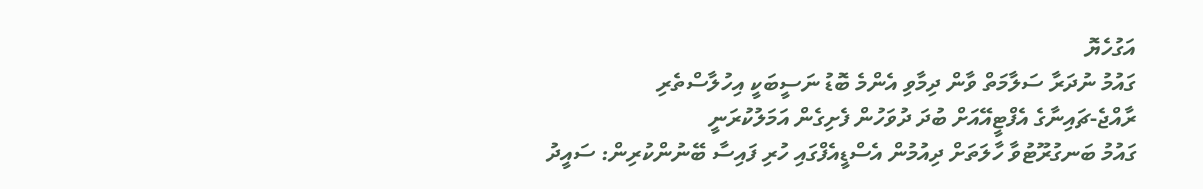އަގުހެޔޮ
ގައުމު ނުދަރާ ސަލާމަތް ވާން ދިމާވި އެންމެ ބޮޑު ނަސީބަކީ އިހުލާސްތެރި
ރާއްޖެ-ޗައިނާގެ އެފްޓީއޭއަށް ބުދަ ދުވަހުން ފެށިގެން އަމަލުކުރަނީ
ގައުމު ބަނގުރޫޓުވާ ހާލަތަށް ދިއުމުން އެސްޑީއެފްގައި ހުރި ފައިސާ ބޭނުންކުރިން: ސައީދު